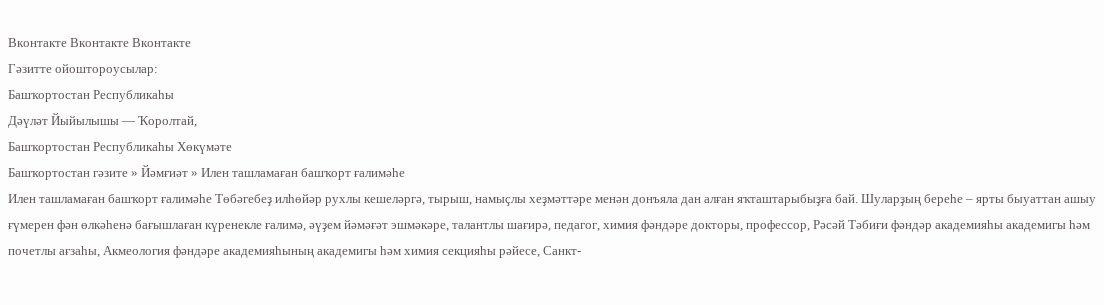Вконтакте Вконтакте Вконтакте
Гәзитте ойоштороусылар:
Башҡортостан Республикаһы
Дәүләт Йыйылышы — Ҡоролтай,
Башҡортостан Республикаһы Хөкүмәте
Башҡортостан гәзите » Йәмғиәт » Илен ташламаған башҡорт ғалимәһе
Илен ташламаған башҡорт ғалимәһе Төбәгебеҙ илһөйәр рухлы кешеләргә, тырыш, намыҫлы хеҙмәттәре менән донъяла дан алған яҡташтарыбыҙға бай. Шуларҙың береһе – ярты быуаттан ашыу ғүмерен фән өлкәһенә бағышлаған күренекле ғалимә, әүҙем йәмәғәт эшмәкәре, талантлы шағирә, педагог, химия фәндәре докторы, профессор, Рәсәй Тәбиғи фәндәр академияһы академигы һәм почетлы ағзаһы, Акмеология фәндәре академияһының академигы һәм химия секцияһы рәйесе, Санкт-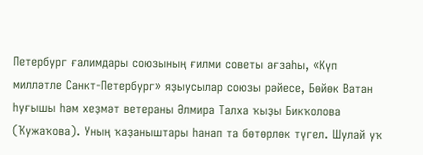Петербург ғалимдары союзының ғилми советы ағзаһы, «Күп милләтле Санкт-Петербург» яҙыусылар союзы рәйесе, Бөйөк Ватан һуғышы һәм хеҙмәт ветераны Әлмира Талха ҡыҙы Бикҡолова (Ҡужаҡова). Уның ҡаҙаныштары һанап та бөтөрлөк түгел. Шулай уҡ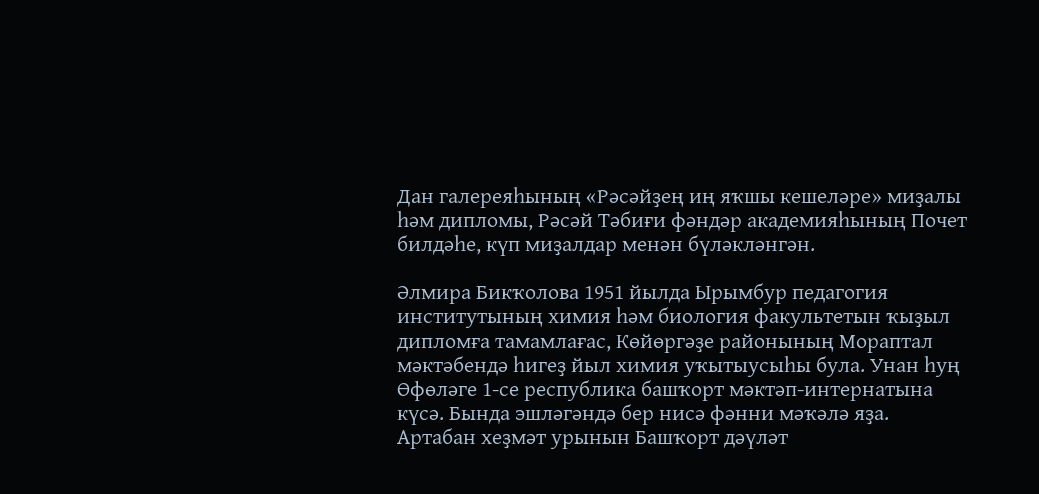Дан галереяһының «Рәсәйҙең иң яҡшы кешеләре» миҙалы һәм дипломы, Рәсәй Тәбиғи фәндәр академияһының Почет билдәһе, күп миҙалдар менән бүләкләнгән.

Әлмира Бикҡолова 1951 йылда Ырымбур педагогия институтының химия һәм биология факультетын ҡыҙыл дипломға тамамлағас, Көйөргәҙе районының Мораптал мәктәбендә һигеҙ йыл химия уҡытыусыһы була. Унан һуң Өфөләге 1-се республика башҡорт мәктәп-интернатына күсә. Бында эшләгәндә бер нисә фәнни мәҡәлә яҙа.
Артабан хеҙмәт урынын Башҡорт дәүләт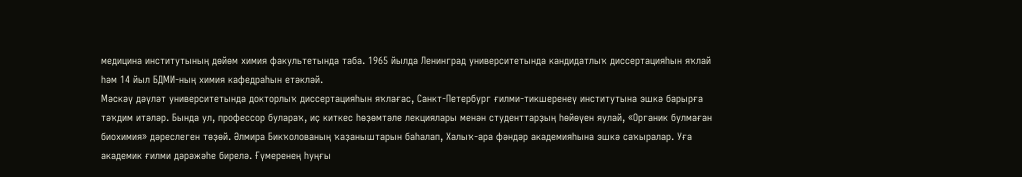медицина институтының дөйөм химия факультетында таба. 1965 йылда Ленинград университетында кандидатлыҡ диссертацияһын яҡлай һәм 14 йыл БДМИ-ның химия кафедраһын етәкләй.
Мәскәү дәүләт университетында докторлыҡ диссертацияһын яҡлағас, Санкт-Петербург ғилми-тикшеренеү институтына эшкә барырға тәҡдим итәләр. Бында ул, профессор булараҡ, иҫ киткес һөҙөмтәле лекциялары менән студенттарҙың һөйөүен яулай, «Органик булмаған биохимия» дәреслеген төҙөй. Әлмира Бикҡолованың ҡаҙаныштарын баһалап, Халыҡ-ара фәндәр академияһына эшкә саҡыралар. Уға академик ғилми дәрәжәһе бирелә. Ғүмеренең һуңғы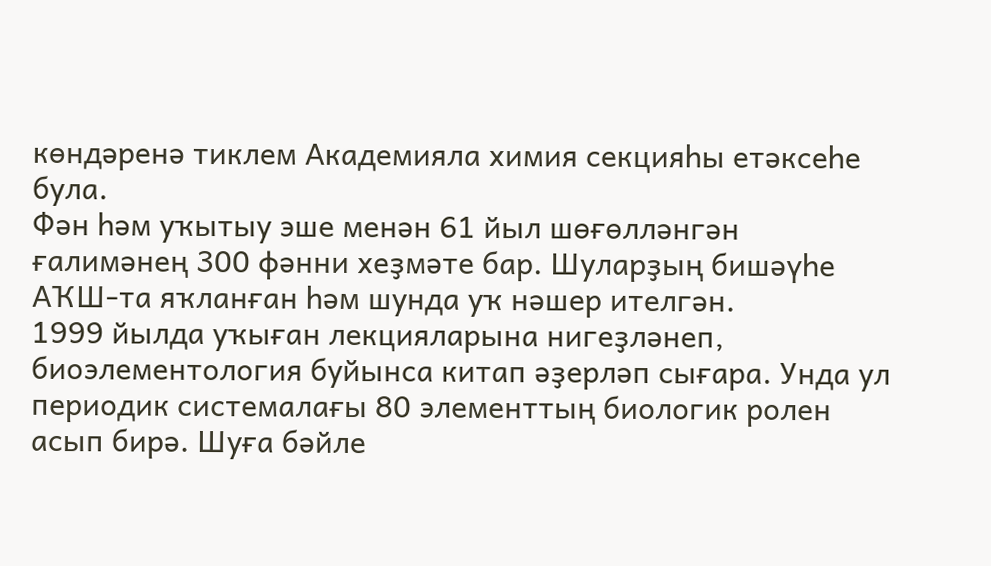көндәренә тиклем Академияла химия секцияһы етәксеһе була.
Фән һәм уҡытыу эше менән 61 йыл шөғөлләнгән ғалимәнең 300 фәнни хеҙмәте бар. Шуларҙың бишәүһе АҠШ-та яҡланған һәм шунда уҡ нәшер ителгән.
1999 йылда уҡыған лекцияларына нигеҙләнеп, биоэлементология буйынса китап әҙерләп сығара. Унда ул периодик системалағы 80 элементтың биологик ролен асып бирә. Шуға бәйле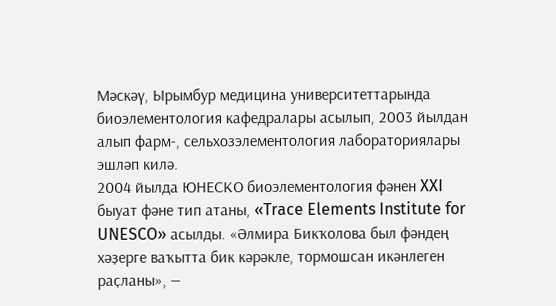Мәскәү, Ырымбур медицина университеттарында биоэлементология кафедралары асылып, 2003 йылдан алып фарм-, сельхозэлементология лабораториялары эшләп килә.
2004 йылда ЮНЕСКО биоэлементология фәнен XXI быуат фәне тип атаны, «Trace Elements Institute for UNESCO» асылды. «Әлмира Бикҡолова был фәндең хәҙерге ваҡытта бик кәрәкле, тормошсан икәнлеген раҫланы», —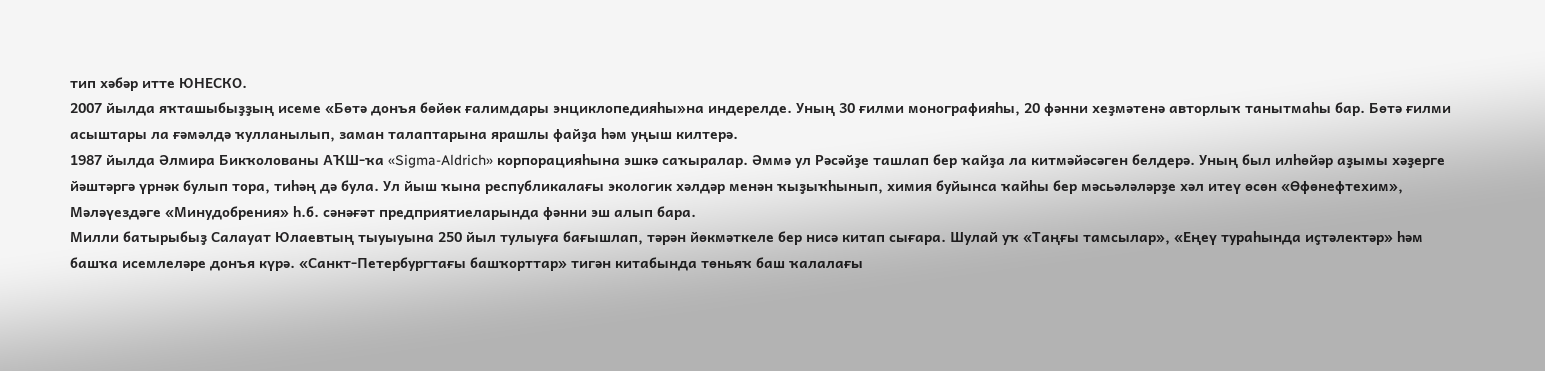тип хәбәр итте ЮНЕСКО.
2007 йылда яҡташыбыҙҙың исеме «Бөтә донъя бөйөк ғалимдары энциклопедияһы»на индерелде. Уның 30 ғилми монографияһы, 20 фәнни хеҙмәтенә авторлыҡ танытмаһы бар. Бөтә ғилми асыштары ла ғәмәлдә ҡулланылып, заман талаптарына ярашлы файҙа һәм уңыш килтерә.
1987 йылда Әлмира Бикҡолованы АҠШ-ҡа «Sigma-Aldrich» корпорацияһына эшкә саҡыралар. Әммә ул Рәсәйҙе ташлап бер ҡайҙа ла китмәйәсәген белдерә. Уның был илһөйәр аҙымы хәҙерге йәштәргә үрнәк булып тора, тиһәң дә була. Ул йыш ҡына республикалағы экологик хәлдәр менән ҡыҙыҡһынып, химия буйынса ҡайһы бер мәсьәләләрҙе хәл итеү өсөн «Өфөнефтехим», Мәләүездәге «Минудобрения» һ.б. сәнәғәт предприятиеларында фәнни эш алып бара.
Милли батырыбыҙ Салауат Юлаевтың тыуыуына 250 йыл тулыуға бағышлап, тәрән йөкмәткеле бер нисә китап сығара. Шулай уҡ «Таңғы тамсылар», «Еңеү тураһында иҫтәлектәр» һәм башҡа исемлеләре донъя күрә. «Санкт-Петербургтағы башҡорттар» тигән китабында төньяҡ баш ҡалалағы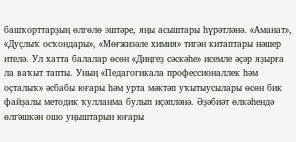башҡорттарҙың өлгөлө эштәре, яңы асыштары һүрәтләнә. «Аманат», «Дуҫлыҡ осҡондары», «Мөғжизәле химия» тигән китаптары нәшер ителә. Ул хатта балалар өсөн «Диңгеҙ сәскәһе» исемле әҫәр яҙырға ла ваҡыт тапты. Уның «Педагогикала профессионаллек һәм оҫталыҡ» әсбабы юғары һәм урта мәктәп уҡытыусылары өсөн бик файҙалы методик ҡулланма булып иҫәпләнә. Әҙәбиәт өлкәһендә өлгәшкән ошо уңыштарын юғары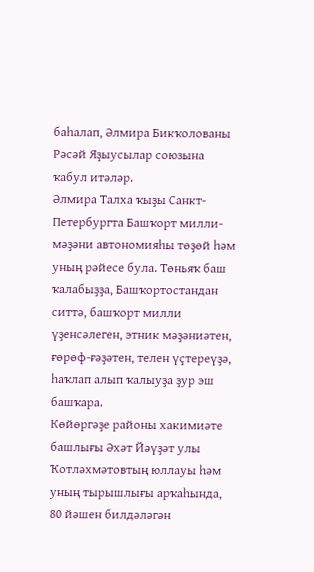баһалап, Әлмира Бикҡолованы Рәсәй Яҙыусылар союзына ҡабул итәләр.
Әлмира Талха ҡыҙы Санкт-Петербургта Башҡорт милли-мәҙәни автономияһы төҙөй һәм уның рәйесе була. Төньяҡ баш ҡалабыҙҙа, Башҡортостандан ситтә, башҡорт милли үҙенсәлеген, этник мәҙәниәтен, ғөрөф-ғәҙәтен, телен үҫтереүҙә, һаҡлап алып ҡалыуҙа ҙур эш башҡара.
Көйөргәҙе районы хакимиәте башлығы Әхәт Йәүҙәт улы Ҡотләхмәтовтың юллауы һәм уның тырышлығы арҡаһында, 80 йәшен билдәләгән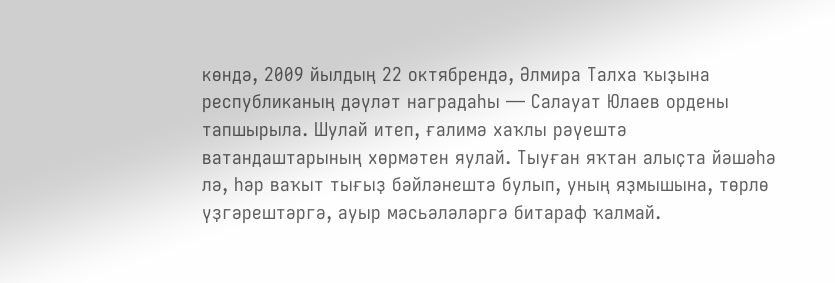көндә, 2009 йылдың 22 октябрендә, Әлмира Талха ҡыҙына республиканың дәүләт наградаһы — Салауат Юлаев ордены тапшырыла. Шулай итеп, ғалимә хаҡлы рәүештә ватандаштарының хөрмәтен яулай. Тыуған яҡтан алыҫта йәшәһә лә, һәр ваҡыт тығыҙ бәйләнештә булып, уның яҙмышына, төрлө үҙгәрештәргә, ауыр мәсьәләләргә битараф ҡалмай.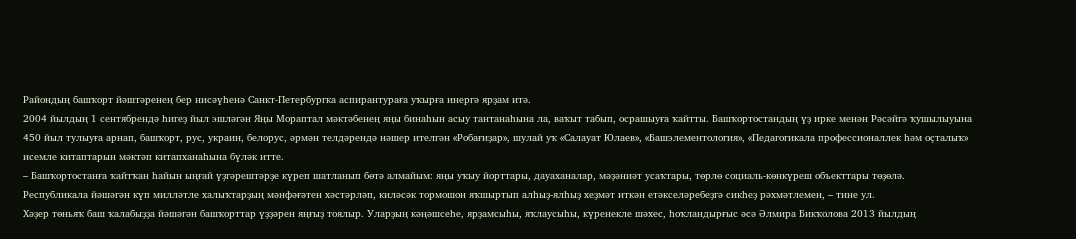Райондың башҡорт йәштәренең бер нисәүһенә Санкт-Петербургка аспирантураға уҡырға инергә ярҙам итә.
2004 йылдың 1 сентябрендә һигеҙ йыл эшләгән Яңы Мораптал мәктәбенең яңы бинаһын асыу тантанаһына ла, ваҡыт табып, осрашыуға ҡайтты. Башҡортостандың үҙ ирке менән Рәсәйгә ҡушылыуына 450 йыл тулыуға арнап, башҡорт, рус, украин, белорус, әрмән телдәрендә нәшер ителгән «Робағиҙар», шулай уҡ «Салауат Юлаев», «Башэлементология», «Педагогикала профессионаллек һәм оҫталыҡ» исемле китаптарын мәктәп китапханаһына бүләк итте.
– Башҡортостанға ҡайтҡан һайын ыңғай үҙгәрештәрҙе күреп шатланып бөтә алмайым: яңы уҡыу йорттары, дауаханалар, мәҙәниәт усаҡтары, төрлө социаль-көнкүреш объекттары төҙөлә. Республикала йәшәгән күп милләтле халыҡтарҙың мәнфәғәтен хәстәрләп, киләсәк тормошон яҡшыртып алһыҙ-ялһыҙ хеҙмәт иткән етәкселәребеҙгә сикһеҙ рәхмәтлемен, – тине ул.
Хәҙер төньяҡ баш ҡалабыҙҙа йәшәгән башҡорттар үҙҙәрен яңғыҙ тоялыр. Уларҙың кәңәшсеһе, ярҙамсыһы, яҡлаусыһы, күренекле шәхес, һоҡландырғыс әсә Әлмира Бикҡолова 2013 йылдың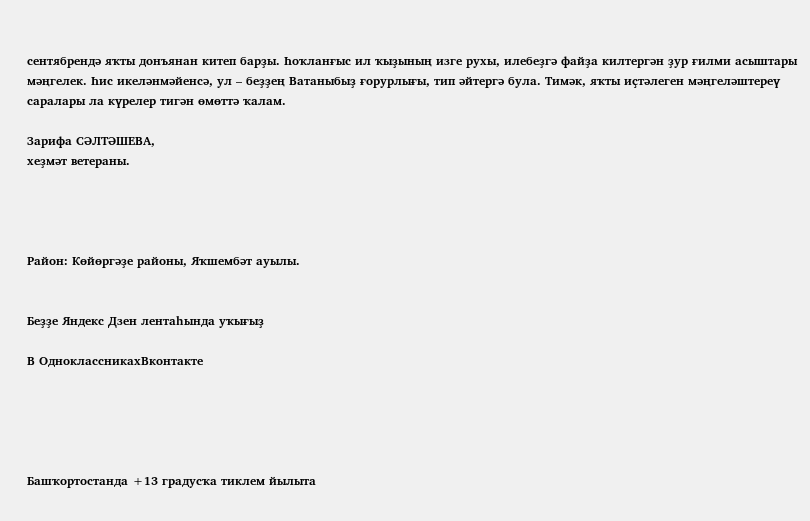сентябрендә яҡты донъянан китеп барҙы. Һоҡланғыс ил ҡыҙының изге рухы, илебеҙгә файҙа килтергән ҙур ғилми асыштары мәңгелек. Һис икеләнмәйенсә, ул – беҙҙең Ватаныбыҙ ғорурлығы, тип әйтергә була. Тимәк, яҡты иҫтәлеген мәңгеләштереү саралары ла күрелер тигән өмөттә ҡалам.

Зарифа СӘЛТӘШЕВА,
хеҙмәт ветераны.




Район: Көйөргәҙе районы, Яҡшембәт ауылы.


Беҙҙе Яндекс Дзен лентаһында уҡығыҙ

В ОдноклассникахВконтакте





Башҡортостанда +13 градусҡа тиклем йылыта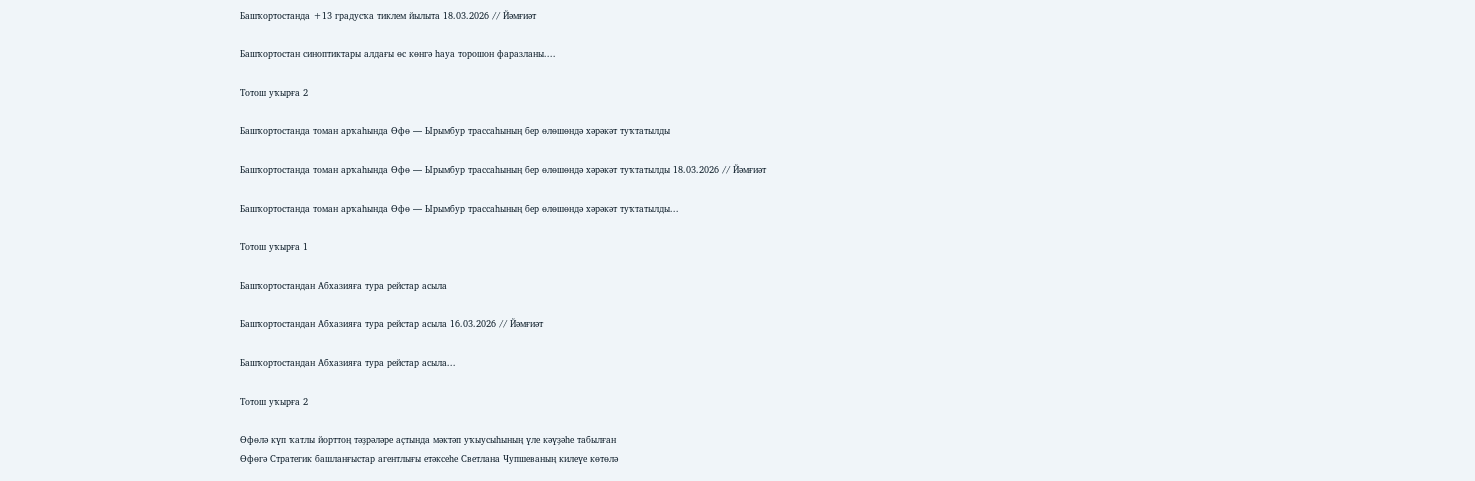Башҡортостанда +13 градусҡа тиклем йылыта 18.03.2026 // Йәмғиәт

Башҡортостан синоптиктары алдағы өс көнгә һауа торошон фаразланы....

Тотош уҡырға 2

Башҡортостанда томан арҡаһында Өфө — Ырымбур трассаһының бер өлөшөндә хәрәкәт туҡтатылды

Башҡортостанда томан арҡаһында Өфө — Ырымбур трассаһының бер өлөшөндә хәрәкәт туҡтатылды 18.03.2026 // Йәмғиәт

Башҡортостанда томан арҡаһында Өфө — Ырымбур трассаһының бер өлөшөндә хәрәкәт туҡтатылды...

Тотош уҡырға 1

Башҡортостандан Абхазияға тура рейстар асыла

Башҡортостандан Абхазияға тура рейстар асыла 16.03.2026 // Йәмғиәт

Башҡортостандан Абхазияға тура рейстар асыла...

Тотош уҡырға 2

Өфөлә күп ҡатлы йорттоң тәҙрәләре аҫтында мәктәп уҡыусыһының үле кәүҙәһе табылған
Өфөгә Стратегик башланғыстар агентлығы етәксеһе Светлана Чупшеваның килеүе көтөлә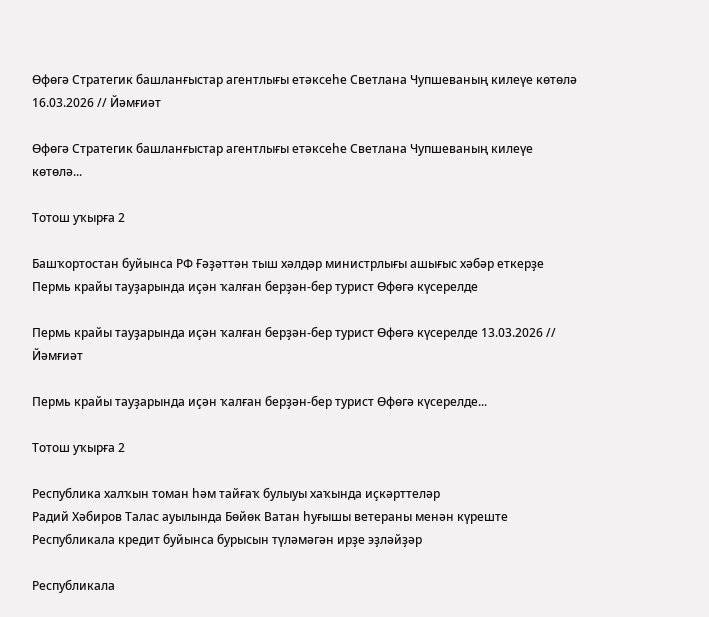Өфөгә Стратегик башланғыстар агентлығы етәксеһе Светлана Чупшеваның килеүе көтөлә 16.03.2026 // Йәмғиәт

Өфөгә Стратегик башланғыстар агентлығы етәксеһе Светлана Чупшеваның килеүе көтөлә...

Тотош уҡырға 2

Башҡортостан буйынса РФ Ғәҙәттән тыш хәлдәр министрлығы ашығыс хәбәр еткерҙе
Пермь крайы тауҙарында иҫән ҡалған берҙән-бер турист Өфөгә күсерелде

Пермь крайы тауҙарында иҫән ҡалған берҙән-бер турист Өфөгә күсерелде 13.03.2026 // Йәмғиәт

Пермь крайы тауҙарында иҫән ҡалған берҙән-бер турист Өфөгә күсерелде...

Тотош уҡырға 2

Республика халҡын томан һәм тайғаҡ булыуы хаҡында иҫкәрттеләр
Радий Хәбиров Талас ауылында Бөйөк Ватан һуғышы ветераны менән күреште
Республикала кредит буйынса бурысын түләмәгән ирҙе эҙләйҙәр

Республикала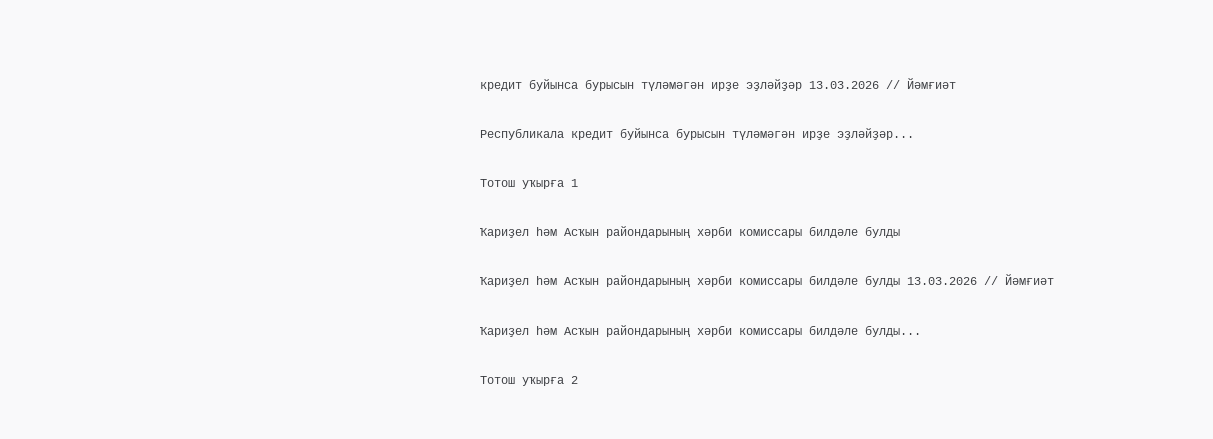кредит буйынса бурысын түләмәгән ирҙе эҙләйҙәр 13.03.2026 // Йәмғиәт

Республикала кредит буйынса бурысын түләмәгән ирҙе эҙләйҙәр...

Тотош уҡырға 1

Ҡариҙел һәм Асҡын райондарының хәрби комиссары билдәле булды

Ҡариҙел һәм Асҡын райондарының хәрби комиссары билдәле булды 13.03.2026 // Йәмғиәт

Ҡариҙел һәм Асҡын райондарының хәрби комиссары билдәле булды...

Тотош уҡырға 2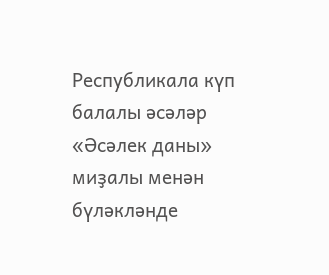Республикала күп балалы әсәләр «Әсәлек даны» миҙалы менән бүләкләнде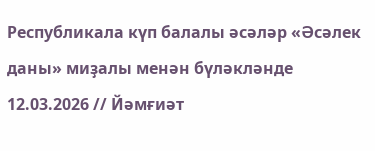Республикала күп балалы әсәләр «Әсәлек даны» миҙалы менән бүләкләнде 12.03.2026 // Йәмғиәт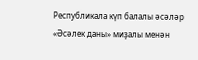Республикала күп балалы әсәләр «Әсәлек даны» миҙалы менән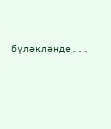бүләкләнде...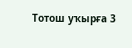Тотош уҡырға 3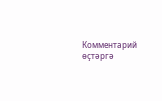Комментарий өҫтәргә